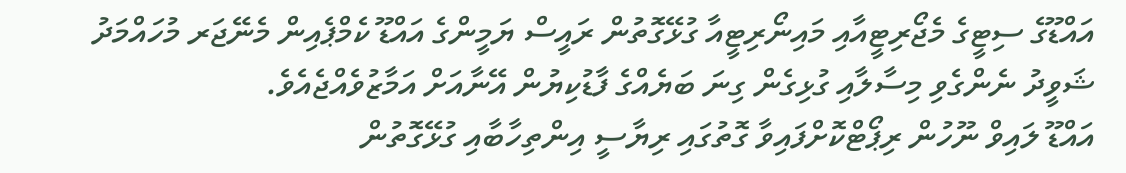އައްޑޫގެ ސިޓީގެ މެޖޯރިޓީއާއި މައިނޯރިޓީއާ ގުޅޭގޮތުން ރައީސް ޔަމީންގެ އައްޑޫ ކެމްޕެއިން މެނޭޖަރ މުހައްމަދު ޝަވީދު ނެންގެވި މިސާލާއި ގުޅިގެން ގިނަ ބަޔެއްގެ ފާޑުކިޔުން އޭނާއަށް އަމާޒުވެއްޖެއެވެ.
އައްޑޫ ލައިވް ނޫހުން ރިޕޯޓްކޮށްފައިވާ ގޮތުގައި ރިޔާސީ އިންތިހާބާއި ގުޅޭގޮތުން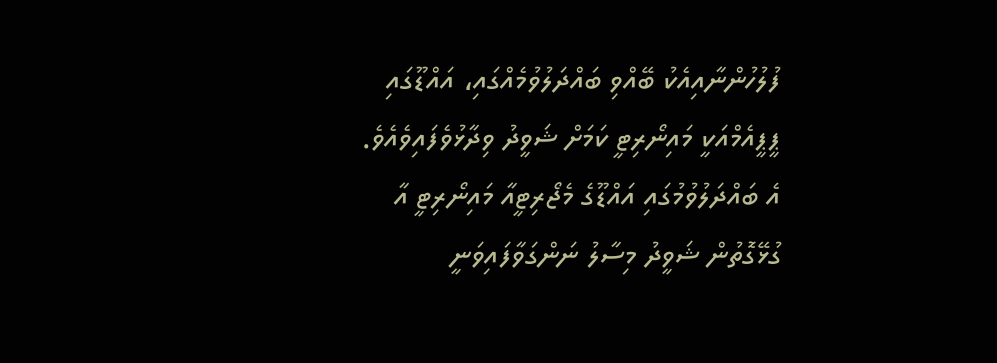ފުލުހުންނާއިއެކު ބޭއްވި ބައްދަލުވުމެއްގައި، އައްޑޫގައި ޕީޕީއެމްއަކީ މައިނޯރިޓީ ކަމަށް ޝަވީދު ވިދާޅުވެފައިވެއެވެ.
އެ ބައްދަލުވުމުގައި އައްޑޫގެ މެޖޯރިޓީއާ މައިނޯރިޓީ އާ ގުޅޭގޮތުން ޝަވީދު މިސާލު ނަންގަވާފައިވަނީ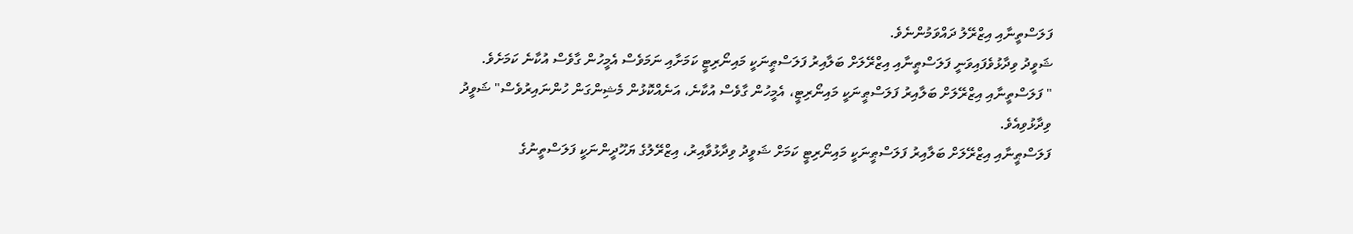ފަލަސްތީނާއި އިޒްރޭލު ދައްވަމުންނެވެ.
ޝަވީދު ވިދާޅުވެފައިވަނީ ފަލަސްޠީނާއި އިޒްރޭލަށް ބަލާއިރު ފަލަސްޠީނަކީ މައިނޯރިޓީ ކަމަށާއި ނަމަވެސް އެމީހުން ގާވެސް އުކާނެ ކަމަށެވެ.
" ފަލަސްތީނާއި އިޒްރޭލަށް ބަލާއިރު ފަލަސްޠީނަކީ މައިނޯރިޓީ، އެމީހުން ގާވެސް އުކާނެ، އަނެއްކޮޅުން މެޝިންގަން ހުންނައިރުވެސް" ޝަވީދު ވިދާޅުވިއެވެ.
ފަލަސްޠީނާއި އިޒްރޭލަށް ބަލާއިރު ފަލަސްޠީނަކީ މައިނޯރިޓީ ކަމަށް ޝަވީދު ވިދާޅުވާއިރު، އިޒްރޭލުގެ ޔަހޫދީންނަކީ ފަލަސްތީނުގެ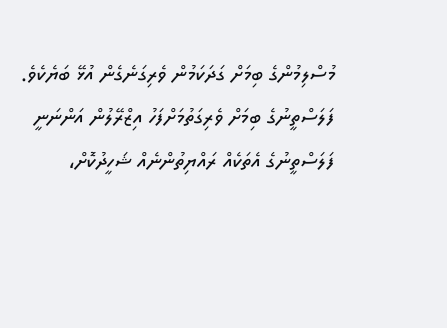މުސްލިމުންގެ ބިމަށް ގަދަކަމުން ވެރިގަނެގެން އުޅޭ ބަޔެކެވެ.
ފަލަސްތީނުގެ ބިމަށް ވެރިގަތުމަށްފަހު އިޒްރޭލުން އަންނަނީ ފަލަސްތީނުގެ އެތަކެއް ރައްޔިތުންނެއް ޝަހީދުކޮށް،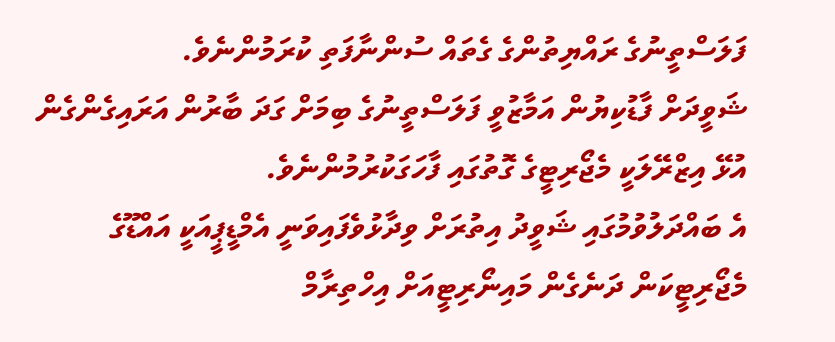ފަލަސްތީނުގެ ރައްޔިތުންގެ ގެތައް ސުންނާފަތި ކުރަމުންނެވެ.
ޝަވީދަށް ފާޑުކިޔުން އަމާޒުވީ ފަލަސްތީނުގެ ބިމަށް ގަދަ ބާރުން އަރައިގެންގެން އުޅޭ އިޒްރޭލަކީ މެޖޯރިޓީގެ ގޮތުގައި ފާހަގަކުރުމުންނެވެ.
އެ ބައްދަލުވުމުގައި ޝަވީދު އިތުރަށް ވިދާޅުވެފައިވަނީ އެމްޑީޕީއަކީ އައްޑޫގެ މެޖޯރިޓީކަން ދަނެގެން މައިނޯރިޓީއަށް އިހްތިރާމް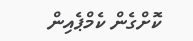ކޮށްގެން ކެމްޕެއިން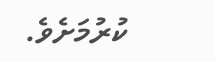ކުރުމަށެވެ.